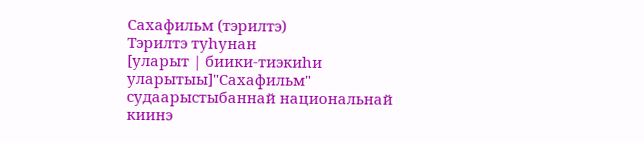Сахафильм (тэрилтэ)
Тэрилтэ туһунан
[уларыт | биики-тиэкиһи уларытыы]"Сахафильм" судаарыстыбаннай национальнай киинэ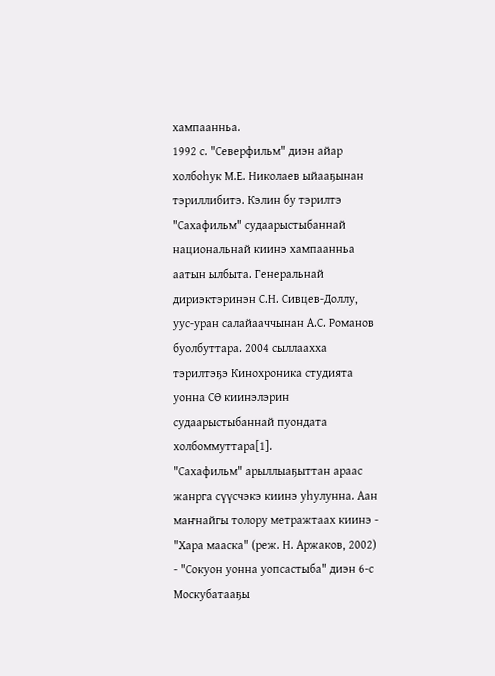хампаанньа.
1992 с. "Северфильм" диэн айар холбоһук М.Е. Николаев ыйааҕынан тэриллибитэ. Кэлин бу тэрилтэ "Сахафильм" судаарыстыбаннай национальнай киинэ хампаанньа аатын ылбыта. Генеральнай дириэктэринэн С.Н. Сивцев-Доллу, уус-уран салайааччынан А.С. Романов буолбуттара. 2004 сыллаахха тэрилтэҕэ Кинохроника студията уонна СӨ киинэлэрин судаарыстыбаннай пуондата холбоммуттара[1].
"Сахафильм" арыллыаҕыттан араас жанрга сүүсчэкэ киинэ уһулунна. Аан маҥнайгы толору метражтаах киинэ - "Хара мааска" (реж. Н. Аржаков, 2002) - "Сокуон уонна уопсастыба" диэн 6-с Москубатааҕы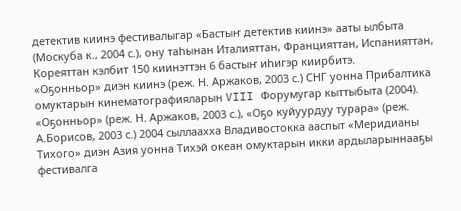детектив киинэ фестивалыгар «Бастыҥ детектив киинэ» ааты ылбыта (Москуба к., 2004 с.), ону таһынан Италияттан, Францияттан, Испанияттан, Кореяттан кэлбит 150 киинэттэн 6 бастыҥ иһигэр киирбитэ.
«Оҕонньор» диэн киинэ (реж. Н. Аржаков, 2003 с.) СНГ уонна Прибалтика омуктарын кинематографияларын VIII Форумугар кыттыбыта (2004). «Оҕонньор» (реж. Н. Аржаков, 2003 с.), «Оҕо куйуурдуу турара» (реж. А.Борисов, 2003 с.) 2004 сыллаахха Владивостокка ааспыт «Меридианы Тихого» диэн Азия уонна Тихэй океан омуктарын икки ардыларыннааҕы фестивалга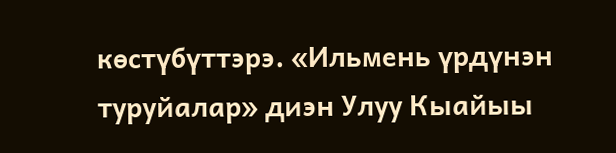көстүбүттэрэ. «Ильмень үрдүнэн туруйалар» диэн Улуу Кыайыы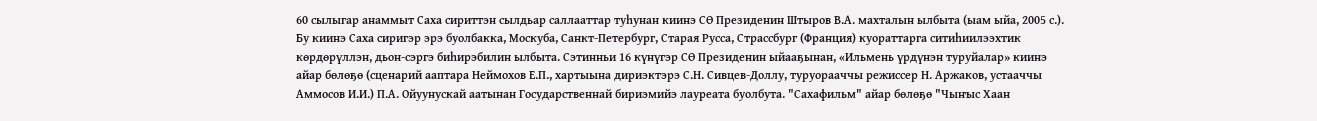60 сылыгар анаммыт Саха сириттэн сылдьар саллааттар туһунан киинэ СӨ Президенин Штыров В.А. махталын ылбыта (ыам ыйа, 2005 с.). Бу киинэ Саха сиригэр эрэ буолбакка, Москуба, Санкт-Петербург, Старая Русса, Страссбург (Франция) куораттарга ситиһиилээхтик көрдөрүллэн, дьон-сэргэ биһирэбилин ылбыта. Сэтинньи 16 күнүгэр СӨ Президенин ыйааҕынан, «Ильмень үрдүнэн туруйалар» киинэ айар бөлөҕө (сценарий ааптара Неймохов Е.П., хартыына дириэктэрэ С.Н. Сивцев-Доллу, туруорааччы режиссер Н. Аржаков, устааччы Аммосов И.И.) П.А. Ойуунускай аатынан Государственнай бириэмийэ лауреата буолбута. "Сахафильм" айар бөлөҕө "Чыҥыс Хаан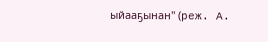ыйааҕынан" (реж. А.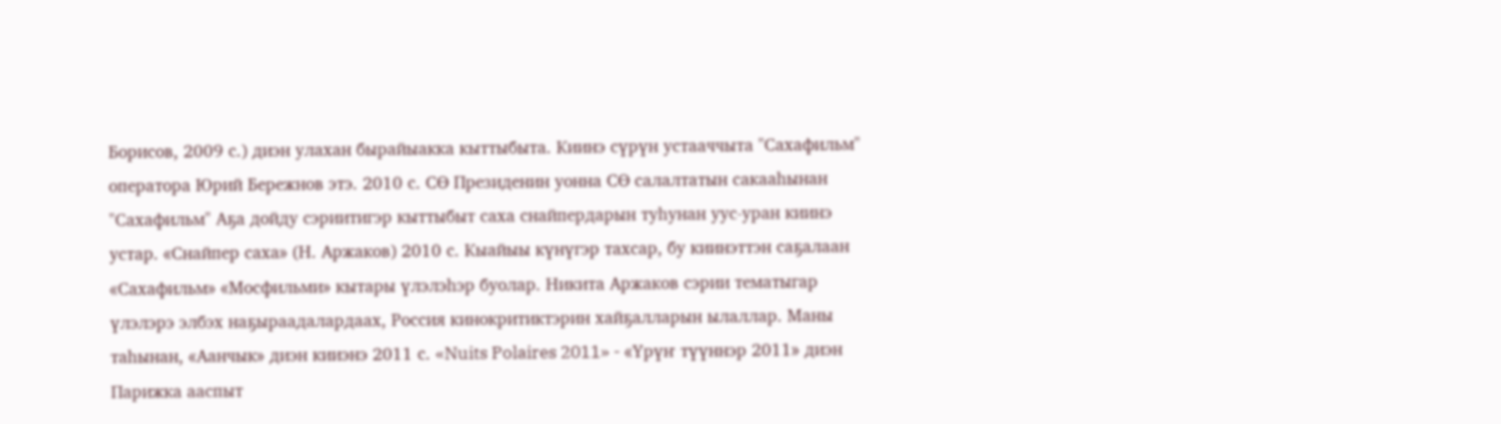Борисов, 2009 с.) диэн улахан бырайыакка кыттыбыта. Киинэ сүрүн устааччыта "Сахафильм" оператора Юрий Бережнов этэ. 2010 с. СӨ Президенин уонна СӨ салалтатын сакааһынан "Сахафильм" Аҕа дойду сэриитигэр кыттыбыт саха снайпердарын туһунан уус-уран киинэ устар. «Снайпер саха» (Н. Аржаков) 2010 с. Кыайыы күнүгэр тахсар, бу киинэттэн саҕалаан «Сахафильм» «Мосфильми» кытары үлэлэһэр буолар. Никита Аржаков сэрии тематыгар үлэлэрэ элбэх наҕыраадалардаах, Россия кинокритиктэрин хайҕалларын ылаллар. Маны таһынан, «Аанчык» диэн кииэнэ 2011 с. «Nuits Polaires 2011» - «Үрүҥ түүннэр 2011» диэн Парижка ааспыт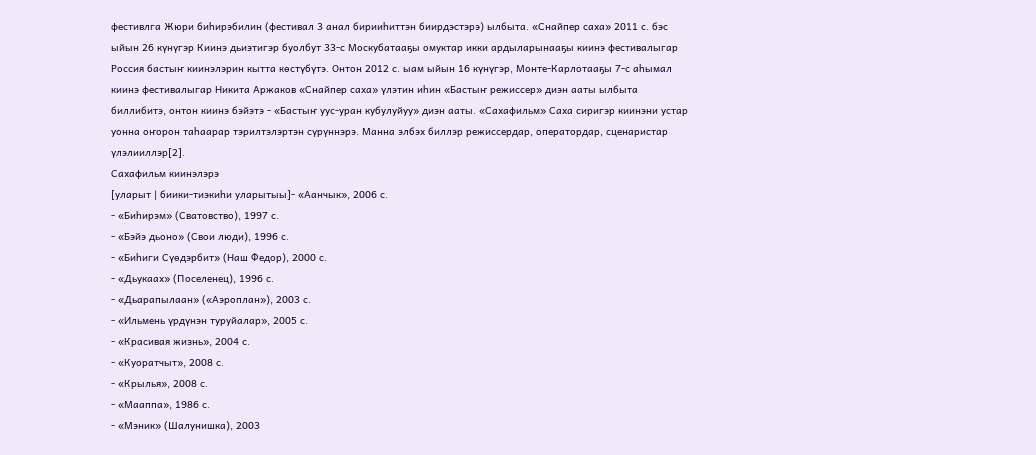фестивлга Жюри биһирэбилин (фестивал 3 анал бирииһиттэн биирдэстэрэ) ылбыта. «Снайпер саха» 2011 с. бэс ыйын 26 күнүгэр Киинэ дьиэтигэр буолбут 33-с Москубатааҕы омуктар икки ардыларынааҕы киинэ фестивалыгар Россия бастыҥ киинэлэрин кытта көстүбүтэ. Онтон 2012 с. ыам ыйын 16 күнүгэр, Монте-Карлотааҕы 7-с аһымал киинэ фестивалыгар Никита Аржаков «Снайпер саха» үлэтин иһин «Бастыҥ режиссер» диэн ааты ылбыта биллибитэ, онтон киинэ бэйэтэ - «Бастыҥ уус-уран кубулуйуу» диэн ааты. «Сахафильм» Саха сиригэр киинэни устар уонна оҥорон таһаарар тэрилтэлэртэн сүрүннэрэ. Манна элбэх биллэр режиссердар, оператордар, сценаристар үлэлииллэр[2].
Сахафильм киинэлэрэ
[уларыт | биики-тиэкиһи уларытыы]- «Аанчык», 2006 с.
- «Биhирэм» (Сватовство), 1997 с.
- «Бэйэ дьоно» (Свои люди), 1996 с.
- «Биhиги Сүөдэрбит» (Наш Федор), 2000 с.
- «Дьукаах» (Поселенец), 1996 с.
- «Дьарапылаан» («Аэроплан»), 2003 с.
- «Ильмень үрдүнэн туруйалар», 2005 с.
- «Красивая жизнь», 2004 с.
- «Куоратчыт», 2008 с.
- «Крылья», 2008 с.
- «Мааппа», 1986 с.
- «Мэник» (Шалунишка), 2003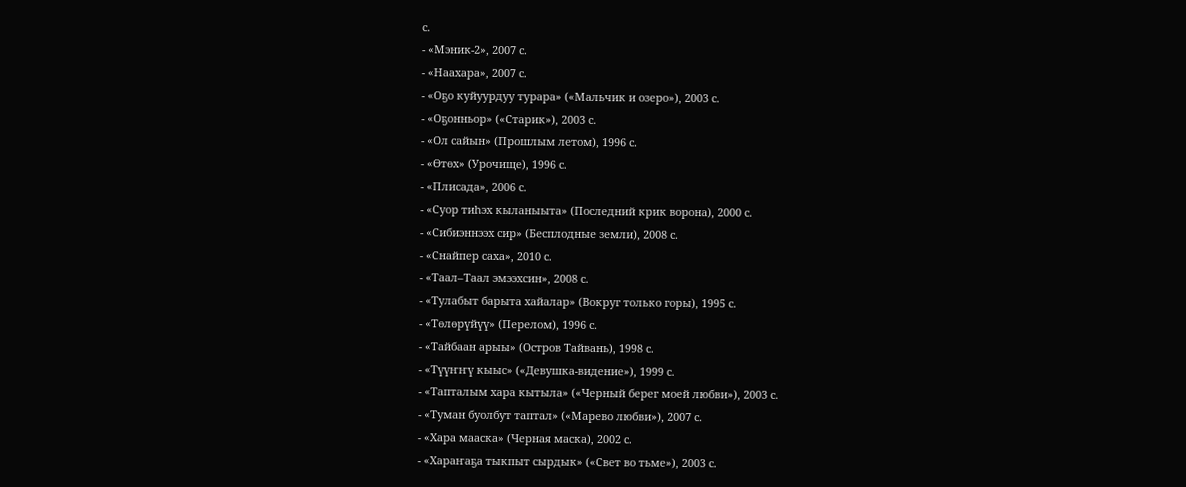с.
- «Мэник-2», 2007 с.
- «Наахара», 2007 с.
- «Оҕо куйуурдуу турара» («Мальчик и озеро»), 2003 с.
- «Оҕонньор» («Старик»), 2003 с.
- «Ол сайын» (Прошлым летом), 1996 с.
- «Өтөх» (Урочище), 1996 с.
- «Плисада», 2006 с.
- «Суор тиһэх кыланыыта» (Последний крик ворона), 2000 с.
- «Сибиэннээх сир» (Бесплодные земли), 2008 с.
- «Снайпер саха», 2010 с.
- «Таал–Таал эмээхсин», 2008 с.
- «Тулабыт барыта хайалар» (Вокруг только горы), 1995 с.
- «Төлөрүйүү» (Перелом), 1996 с.
- «Тайбаан арыы» (Остров Тайвань), 1998 с.
- «Түүҥҥү кыыс» («Девушка-видение»), 1999 с.
- «Тапталым хара кытыла» («Черный берег моей любви»), 2003 с.
- «Туман буолбут таптал» («Марево любви»), 2007 с.
- «Хара мааска» (Черная маска), 2002 с.
- «Хараҥаҕа тыкпыт сырдык» («Свет во тьме»), 2003 с.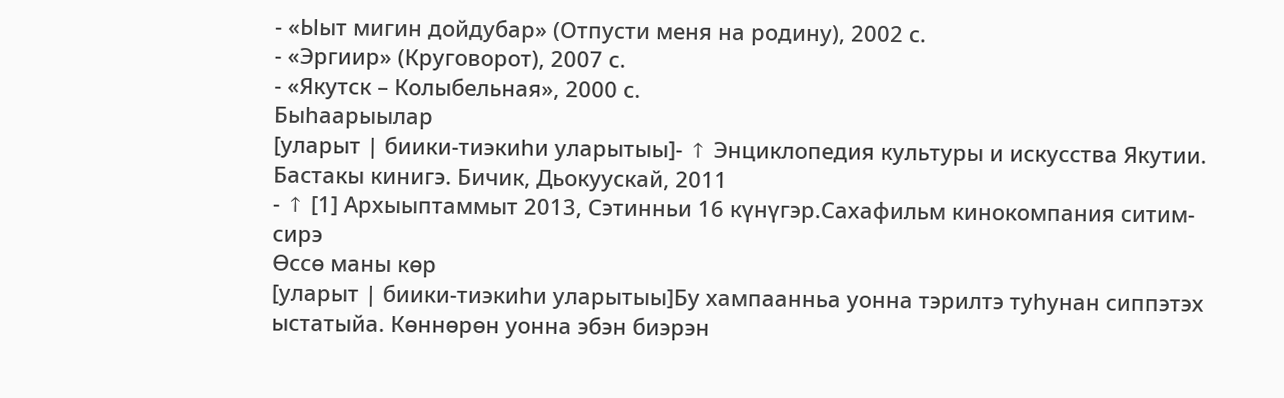- «Ыыт мигин дойдубар» (Отпусти меня на родину), 2002 с.
- «Эргиир» (Круговорот), 2007 с.
- «Якутск – Колыбельная», 2000 с.
Быһаарыылар
[уларыт | биики-тиэкиһи уларытыы]- ↑ Энциклопедия культуры и искусства Якутии. Бастакы кинигэ. Бичик, Дьокуускай, 2011
- ↑ [1] Архыыптаммыт 2013, Сэтинньи 16 күнүгэр.Сахафильм кинокомпания ситим-сирэ
Өссө маны көр
[уларыт | биики-тиэкиһи уларытыы]Бу хампаанньа уонна тэрилтэ туһунан сиппэтэх ыстатыйа. Көннөрөн уонна эбэн биэрэн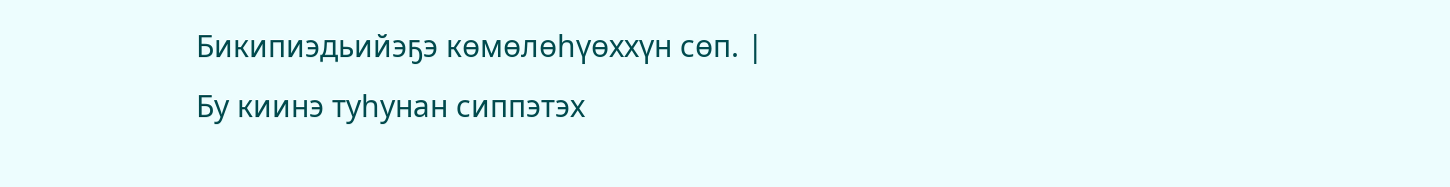Бикипиэдьийэҕэ көмөлөһүөххүн сөп. |
Бу киинэ туһунан сиппэтэх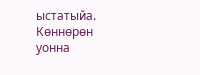ыстатыйа. Көннөрөн уонна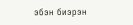эбэн биэрэн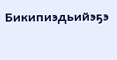Бикипиэдьийэҕэ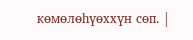көмөлөһүөххүн сөп. |